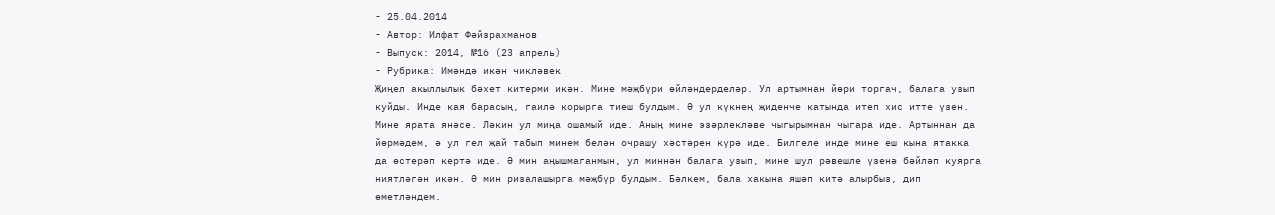- 25.04.2014
- Автор: Илфат Фәйзрахманов
- Выпуск: 2014, №16 (23 апрель)
- Рубрика: Имәндә икән чикләвек
Җиңел акыллылык бәхет китерми икән. Мине мәҗбүри өйләндерделәр. Ул артымнан йөри торгач, балага узып куйды. Инде кая барасың, гаилә корырга тиеш булдым. Ә ул күкнең җиденче катында итеп хис итте үзен. Мине ярата янәсе. Ләкин ул миңа ошамый иде. Аның мине эзәрлекләве чыгырымнан чыгара иде. Артыннан да йөрмәдем, ә ул гел җай табып минем белән очрашу хәстәрен күрә иде. Билгеле инде мине еш кына ятакка да өстерәп кертә иде. Ә мин аңышмаганмын, ул миннән балага узып, мине шул рәвешле үзенә бәйләп куярга ниятләгән икән. Ә мин ризалашырга мәҗбүр булдым. Бәлкем, бала хакына яшәп китә алырбыз, дип өметләндем.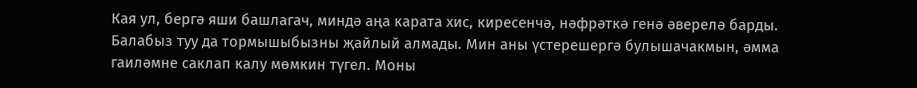Кая ул, бергә яши башлагач, миндә аңа карата хис, киресенчә, нәфрәткә генә әверелә барды. Балабыз туу да тормышыбызны җайлый алмады. Мин аны үстерешергә булышачакмын, әмма гаиләмне саклап калу мөмкин түгел. Моны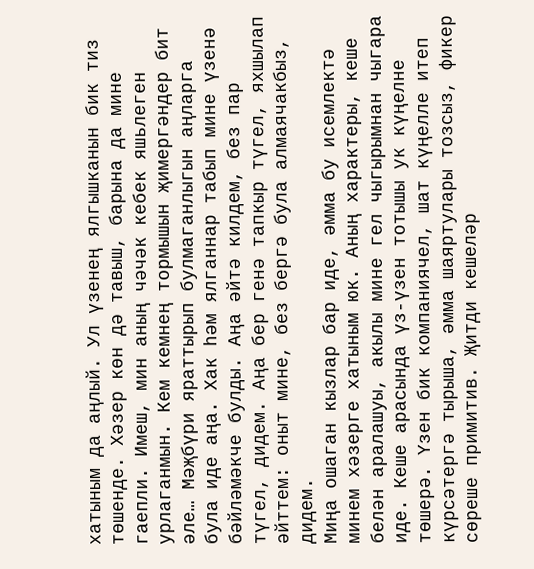хатыным да аңлый. Ул үзенең ялгышканын бик тиз төшенде. Хәзер көн дә тавыш, барына да мине гаепли. Имеш, мин аның чәчәк кебек яшьлеген урлаганмын. Кем кемнең тормышын җимергәндер бит әле… Мәҗбүри яраттырып булмаганлыгын аңларга була иде аңа. Хак һәм ялганнар табып мине үзенә бәйләмәкче булды. Аңа әйтә килдем, без пар түгел, дидем. Аңа бер генә тапкыр түгел, яхшылап әйттем: оныт мине, без бергә була алмаячакбыз, дидем.
Миңа ошаган кызлар бар иде, әмма бу исемлектә минем хәзерге хатыным юк. Аның характеры, кеше белән аралашуы, акылы мине гел чыгырымнан чыгара иде. Кеше арасында үз-үзен тотышы ук күңелне төшерә. Үзен бик компаниячел, шат күңелле итеп күрсәтергә тырыша, әмма шаяртулары тозсыз, фикер сөреше примитив. Җитди кешеләр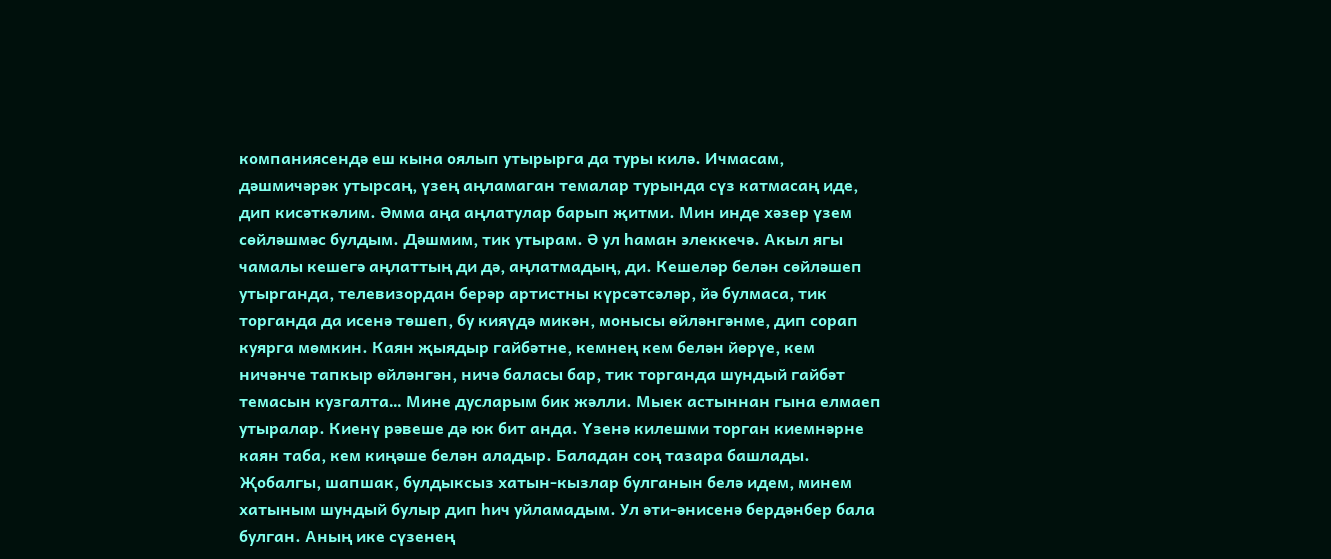компаниясендә еш кына оялып утырырга да туры килә. Ичмасам, дәшмичәрәк утырсаң, үзең аңламаган темалар турында сүз катмасаң иде, дип кисәткәлим. Әмма аңа аңлатулар барып җитми. Мин инде хәзер үзем сөйләшмәс булдым. Дәшмим, тик утырам. Ә ул һаман элеккечә. Акыл ягы чамалы кешегә аңлаттың ди дә, аңлатмадың, ди. Кешеләр белән сөйләшеп утырганда, телевизордан берәр артистны күрсәтсәләр, йә булмаса, тик торганда да исенә төшеп, бу кияүдә микән, монысы өйләнгәнме, дип сорап куярга мөмкин. Каян җыядыр гайбәтне, кемнең кем белән йөрүе, кем ничәнче тапкыр өйләнгән, ничә баласы бар, тик торганда шундый гайбәт темасын кузгалта… Мине дусларым бик жәлли. Мыек астыннан гына елмаеп утыралар. Киенү рәвеше дә юк бит анда. Үзенә килешми торган киемнәрне каян таба, кем киңәше белән аладыр. Баладан соң тазара башлады. Җобалгы, шапшак, булдыксыз хатын-кызлар булганын белә идем, минем хатыным шундый булыр дип һич уйламадым. Ул әти-әнисенә бердәнбер бала булган. Аның ике сүзенең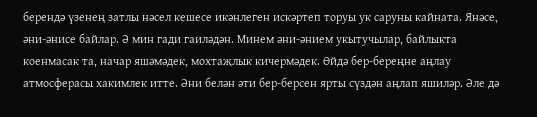берендә үзенең затлы нәсел кешесе икәнлеген искәртеп торуы ук саруны кайната. Янәсе, әни-әнисе байлар. Ә мин гади гаиләдән. Минем әни-әнием укытучылар, байлыкта коенмасак та, начар яшәмәдек, мохтаҗлык кичермәдек. Өйдә бер-береңне аңлау атмосферасы хакимлек итте. Әни белән әти бер-берсен ярты сүздән аңлап яшиләр. Әле дә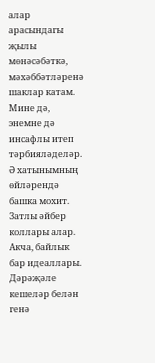алар арасындагы җылы мөнәсәбәткә, мәхәббәтләренә шаклар катам. Мине дә, энемне дә инсафлы итеп тәрбияләделәр. Ә хатынымның өйләрендә башка мохит. Затлы әйбер коллары алар. Акча, байлык бар идеаллары. Дәрәҗәле кешеләр белән генә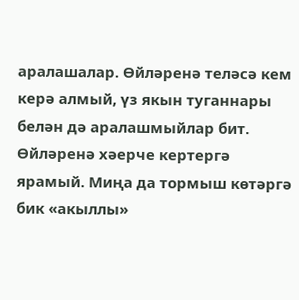аралашалар. Өйләренә теләсә кем керә алмый, үз якын туганнары белән дә аралашмыйлар бит. Өйләренә хәерче кертергә ярамый. Миңа да тормыш көтәргә бик «акыллы»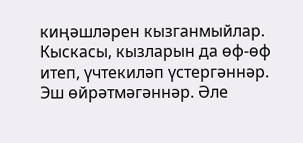киңәшләрен кызганмыйлар. Кыскасы, кызларын да өф-өф итеп, үчтекиләп үстергәннәр. Эш өйрәтмәгәннәр. Әле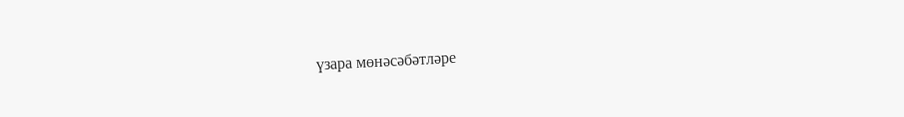үзара мөнәсәбәтләре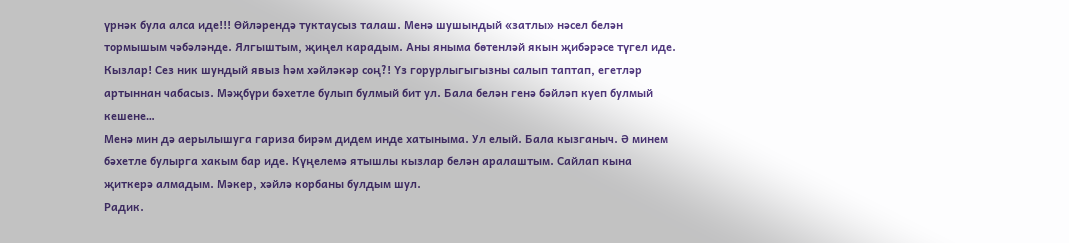үрнәк була алса иде!!! Өйләрендә туктаусыз талаш. Менә шушындый «затлы» нәсел белән тормышым чәбәләнде. Ялгыштым, җиңел карадым. Аны яныма бөтенләй якын җибәрәсе түгел иде.
Кызлар! Сез ник шундый явыз һәм хәйләкәр соң?! Үз горурлыгыгызны салып таптап, егетләр артыннан чабасыз. Мәҗбүри бәхетле булып булмый бит ул. Бала белән генә бәйләп куеп булмый кешене…
Менә мин дә аерылышуга гариза бирәм дидем инде хатыныма. Ул елый. Бала кызганыч. Ә минем бәхетле булырга хакым бар иде. Күңелемә ятышлы кызлар белән аралаштым. Сайлап кына җиткерә алмадым. Мәкер, хәйлә корбаны булдым шул.
Радик.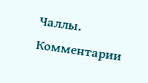Чаллы.
Комментарии